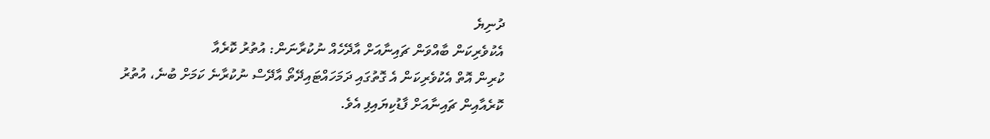ދުނިޔެ
އެކުވެރިކަން ބާއްވަން ޗައިނާއަށް އާދޭހެއް ނުކުރާނަން: އުތުރު ކޮރެއާ
ކުރިން އޮތް އެކުވެރިކަން އެ ގޮތުގައި ދަމަހައްޓައިދޭތޯ އާދޭސް ނުކުރާނެ ކަމަށް ބުނެ، އުތުރު ކޮރެއާއިން ޗައިނާއަށް ފާޑުކިޔައިފި އެވެ.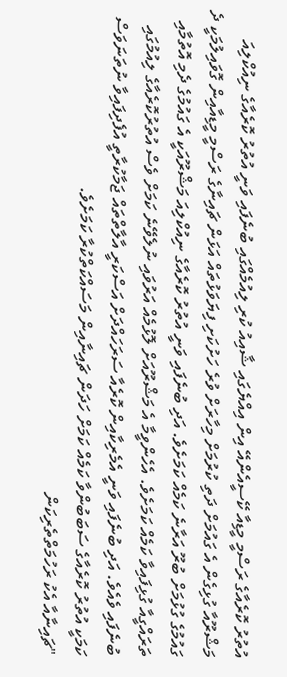އުތުރު ކޮރެއާގެ ރަސްމީ މީޑިއާ ކޭސީއެންއޭ އިން އިއްޔެގައި ޝާއިއު ކުރި ލިއުމެއްގައި ބުނެފައި ވަނީ އުތުރު ކޮރެއާގެ ނިއުކްލިއަ މަޝްރޫއާ ގުޅިގެން އެ ގައުމަށް ދަތި ކުރުމަށް މިހާރަށް ވުރެ ހަށުކަށި ފިޔަވަޅުތައް އަޅަން ޗައިނާގެ ރަސްމީ މީޑިއާއިން ގޮވައިލުމަކީ ދެ ގައުމުގެ ގުޅުމަށް ބުރޫ އަރާނެ ކަމެއް ކަމަށެވެ. އަދި ބުނެފައި ވަނީ އުތުރު ކޮރެއާގެ ނިއުކްލިއަ މަޝްރޫއަކީ އެ ގައުމުގެ ދެމި އޮތުމާއި ތަރައްގީއާ ގުޅިފައިވާ ކަމެއް ކަމަށެވެ. އެހެންވީމާ އެ މަޝްރޫއަށް ލޮޅުމެއް އަރުވައި ނުލެވޭނެ ކަމަށް ވެސް އުތުރުކޮރެއާގެ ލިއުމުގައި ބުނެފައި ވެއެވެ. އަދި ބުނެފައި ވަނީ އެމެރިކާއިން ކޮރެއާ ސަރަހައްދަށް އަސްކަރީ އާލާތްތައް ޖަމާކުރާތީ އުފެދިފައިވާ ނުތަނަވަސް ކަމަކީ އުތުރު ކޮރެއާގެ ސަބަބުންވާ ކަމެއް ކަމަށް ހަދަން ޗައިނާއިން މަސައްކަތްކުރާ ކަމަށެވެ.
"ޗައިނާއާ އެކު ރަހުމަތްތެރިކަން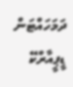ދަމަހައްޓަން ޑީޕީއާރްކޭ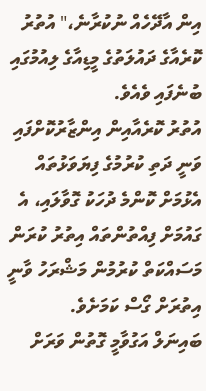އިން އާދޭހެއް ނުކުރާނެ،" އުތުރު ކޮރެއާގެ ދައުލަތުގެ މީޑިއާގެ ލިއުމުގައި ބުނެފައި ވެއެވެ.
އުތުރު ކޮރެއާއިން އިންޒާރުކޮށްފައި ވަނީ ދަތި ކުރުމުގެ ފިޔަވަޅުތައް އެޅުމަށް ކޮންމެ ދުހަކު ގޮވާލައި، އެ ގައުމަށް ފިއްތުންތައް އިތުރު ކުރަން މަސައްކަތް ކުރުމުން މަޝްރަހު ވާނީ އިތުރަށް ގޯސް ކަމަށެވެ.
ބައިނަލް އަގުވާމީ ގޮތުން ވަރަށް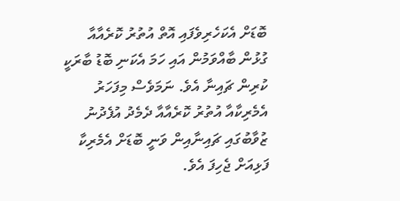ބޮޑަށް އެކަހެރިވެފައި އޮތް އުތުރު ކޮރެއާއާ ގުޅުން ބާއްވަމުން އައި ހަމަ އެކަނި ބޮޑު ބާރަކީ ކުރިން ޗައިނާ އެވެ. ނަމަވެސް މިފަހަރު އެމެރިކާއާ އުތުރު ކޮރެއާއާ ދެމެދު އުފެދުނު ޒުވާބުގައި ޗައިނާއިން ވަނީ ބޮޑަށް އެމެރިކާ ފަޅިއަށް ޖެހިފަ އެވެ.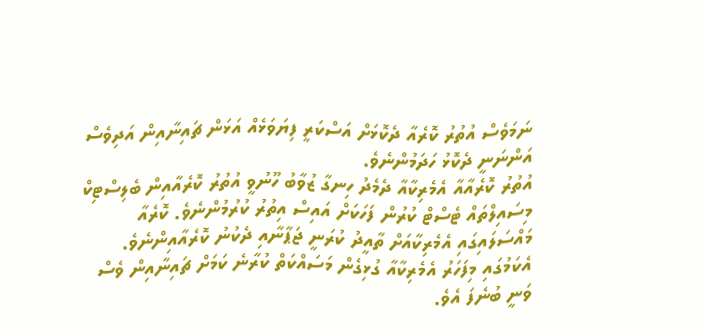ނަމަވެސް އުތުރު ކޮރެއާ ދެކޮޅަށް އަސްކަރީ ފިޔަވަޅެއް އަޅަން ޗައިނާއިން އަދިވެސް އަންނަނީ ދެކޮޅު ހަދަމުންނެވެ.
އުތުރު ކޮރެއާއާ އެމެރިކާއާ ދެމެދު ހިނގާ ޒުވާބު ހޫނުވީ އުތުރު ކޮރެއާއިން ބެލިސްޓިކް މިސައިލްތައް ޓެސްޓް ކުރުން ފަހަކަށް އައިސް އިތުރު ކުރުމުންނެވެ. ކޮރެއާ މައްސަލައިގައި އެމެރިކާއަށް ތާއީދު ކުރަނީ ޖަޕާނާއި ދެކުނު ކޮރެއާއިންނެވެ. އެކަމުގައި މިފަހަރު އެމެރިކާއާ ގުޅިގެން މަސައްކަތް ކުރާނެ ކަމަށް ޗައިނާއިން ވެސް ވަނީ ބުނެފަ އެވެ.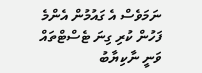ނަމަވެސް އެ ގައުމުން އެންމެ ފަހުން ކުރި ގިނަ ޓެސްޓްތައް ވަނީ ނާކިޔާބު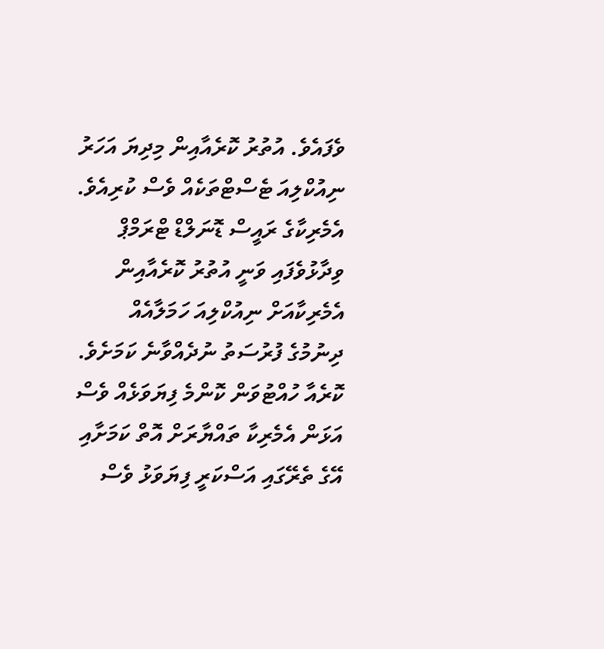ވެފައެވެ. އުތުރު ކޮރެއާއިން މިދިޔަ އަހަރު ނިއުކްލިއަ ޓެސްޓްތަކެއް ވެސް ކުރިއެވެ.
އެމެރިކާގެ ރައީސް ޑޮނަލްޑް ޓްރަމްޕް ވިދާޅުވެފައި ވަނީ އުތުރު ކޮރެއާއިން އެމެރިކާއަށް ނިއުކްލިއަ ހަމަލާއެއް ދިނުމުގެ ފުރުސަތު ނުދެއްވާނެ ކަމަށެވެ. ކޮރެއާ ހުއްޓުވަން ކޮންމެ ފިޔަވަޅެއް ވެސް އަޅަން އެމެރިކާ ތައްޔާރަށް އޮތް ކަމަށާއި އޭގެ ތެރޭގައި އަސްކަރީ ފިޔަވަޅު ވެސް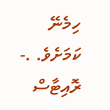ހިމެނޭ ކަމަށެވެ. .- ރޮއިޓާސް